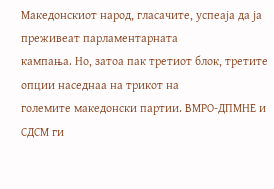Македонскиот народ, гласачите, успеаја да ја преживеат парламентарната
кампања. Но, затоа пак третиот блок, третите опции наседнаа на трикот на
големите македонски партии. ВМРО-ДПМНЕ и СДСМ ги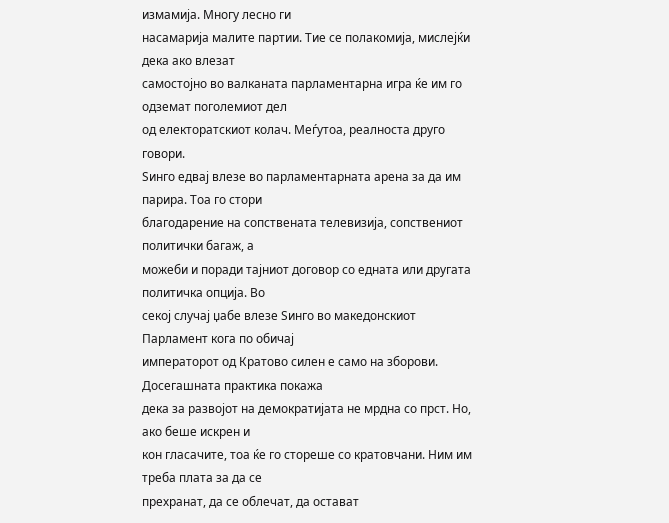измамија. Многу лесно ги
насамарија малите партии. Тие се полакомија, мислејќи дека ако влезат
самостојно во валканата парламентарна игра ќе им го одземат поголемиот дел
од електоратскиот колач. Меѓутоа, реалноста друго говори.
Ѕинго едвај влезе во парламентарната арена за да им парира. Тоа го стори
благодарение на сопствената телевизија, сопствениот политички багаж, а
можеби и поради тајниот договор со едната или другата политичка опција. Во
секој случај џабе влезе Ѕинго во македонскиот Парламент кога по обичај
императорот од Кратово силен е само на зборови. Досегашната практика покажа
дека за развојот на демократијата не мрдна со прст. Но, ако беше искрен и
кон гласачите, тоа ќе го стореше со кратовчани. Ним им треба плата за да се
прехранат, да се облечат, да остават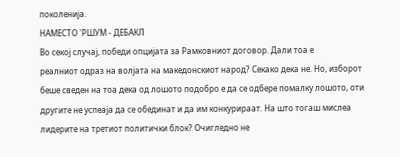поколенија.
НАМЕСТО 'РШУМ - ДЕБАКЛ
Во секој случај, победи опцијата за Рамковниот договор. Дали тоа е
реалниот одраз на волјата на македонскиот народ? Секако дека не. Но, изборот
беше сведен на тоа дека од лошото подобро е да се одбере помалку лошото, оти
другите не успеаја да се обединат и да им конкурираат. На што тогаш мислеа
лидерите на третиот политички блок? Очигледно не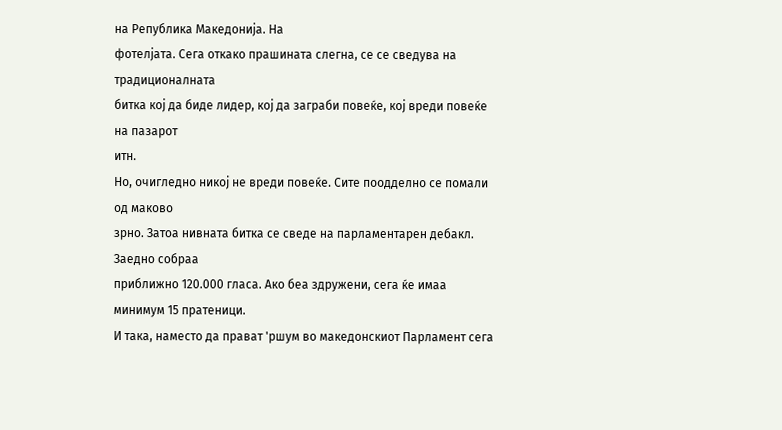на Република Македонија. На
фотелјата. Сега откако прашината слегна, се се сведува на традиционалната
битка кој да биде лидер, кој да заграби повеќе, кој вреди повеќе на пазарот
итн.
Но, очигледно никој не вреди повеќе. Сите поодделно се помали од маково
зрно. Затоа нивната битка се сведе на парламентарен дебакл. Заедно собраа
приближно 120.000 гласа. Ако беа здружени, сега ќе имаа минимум 15 пратеници.
И така, наместо да прават 'ршум во македонскиот Парламент сега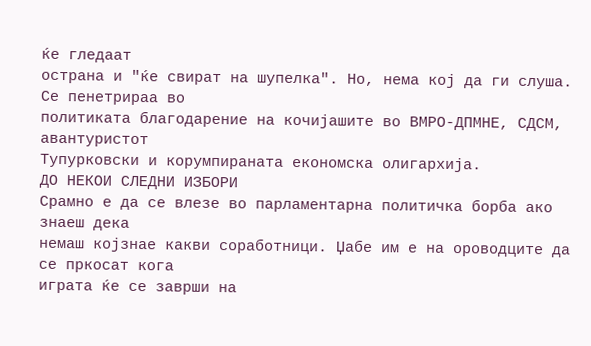ќе гледаат
острана и "ќе свират на шупелка". Но, нема кој да ги слуша. Се пенетрираа во
политиката благодарение на кочијашите во ВМРО-ДПМНЕ, СДСМ, авантуристот
Тупурковски и корумпираната економска олигархија.
ДО НЕКОИ СЛЕДНИ ИЗБОРИ
Срамно е да се влезе во парламентарна политичка борба ако знаеш дека
немаш којзнае какви соработници. Џабе им е на ороводците да се пркосат кога
играта ќе се заврши на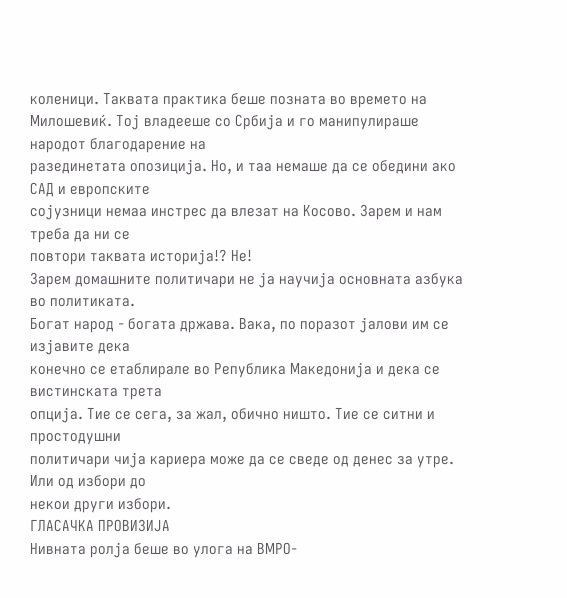коленици. Таквата практика беше позната во времето на
Милошевиќ. Тој владееше со Србија и го манипулираше народот благодарение на
разединетата опозиција. Но, и таа немаше да се обедини ако САД и европските
сојузници немаа инстрес да влезат на Косово. Зарем и нам треба да ни се
повтори таквата историја!? Не!
Зарем домашните политичари не ја научија основната азбука во политиката.
Богат народ - богата држава. Вака, по поразот јалови им се изјавите дека
конечно се етаблирале во Република Македонија и дека се вистинската трета
опција. Тие се сега, за жал, обично ништо. Тие се ситни и простодушни
политичари чија кариера може да се сведе од денес за утре. Или од избори до
некои други избори.
ГЛАСАЧКА ПРОВИЗИЈА
Нивната ролја беше во улога на ВМРО-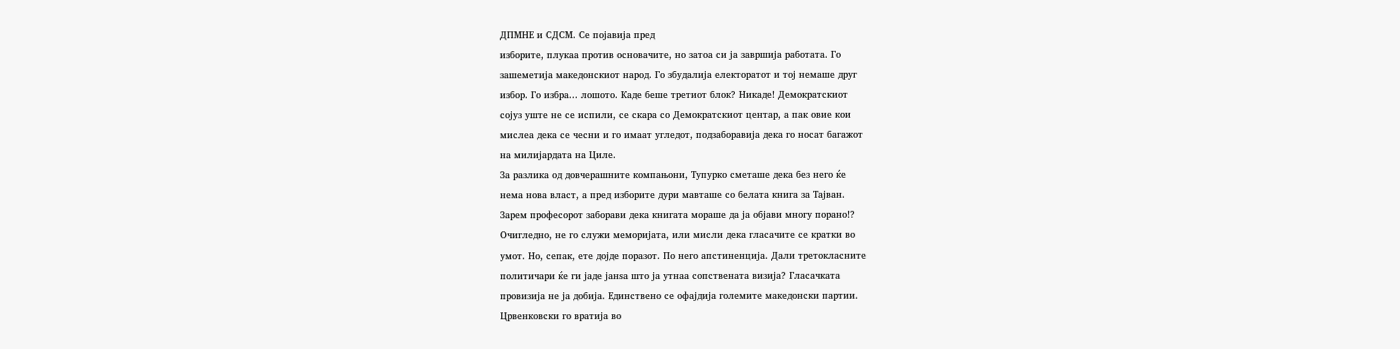ДПМНЕ и СДСМ. Се појавија пред
изборите, плукаа против основачите, но затоа си ја завршија работата. Го
зашеметија македонскиот народ. Го збудалија електоратот и тој немаше друг
избор. Го избра... лошото. Каде беше третиот блок? Никаде! Демократскиот
сојуз уште не се испили, се скара со Демократскиот центар, а пак овие кои
мислеа дека се чесни и го имаат угледот, подзаборавија дека го носат багажот
на милијардата на Циле.
За разлика од довчерашните компањони, Тупурко сметаше дека без него ќе
нема нова власт, а пред изборите дури мавташе со белата книга за Тајван.
Зарем професорот заборави дека книгата мораше да ја објави многу порано!?
Очигледно, не го служи меморијата, или мисли дека гласачите се кратки во
умот. Но, сепак, ете дојде поразот. По него апстиненција. Дали третокласните
политичари ќе ги јаде јанѕа што ја утнаа сопствената визија? Гласачката
провизија не ја добија. Единствено се офајдија големите македонски партии.
Црвенковски го вратија во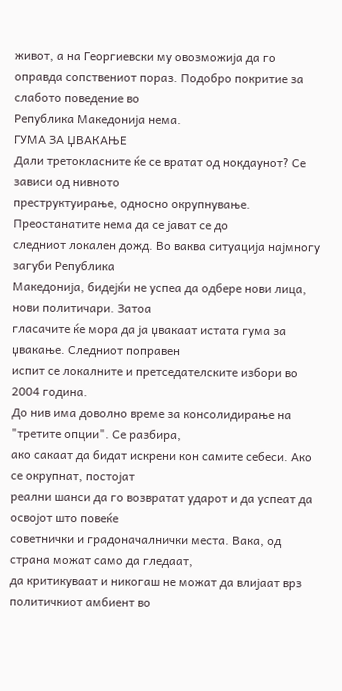живот, а на Георгиевски му овозможија да го
оправда сопствениот пораз. Подобро покритие за слабото поведение во
Република Македонија нема.
ГУМА ЗА ЏВАКАЊЕ
Дали третокласните ќе се вратат од нокдаунот? Се зависи од нивното
преструктуирање, односно окрупнување. Преостанатите нема да се јават се до
следниот локален дожд. Во ваква ситуација најмногу загуби Република
Македонија, бидејќи не успеа да одбере нови лица, нови политичари. Затоа
гласачите ќе мора да ја џвакаат истата гума за џвакање. Следниот поправен
испит се локалните и претседателските избори во 2004 година.
До нив има доволно време за консолидирање на "третите опции". Се разбира,
ако сакаат да бидат искрени кон самите себеси. Ако се окрупнат, постојат
реални шанси да го возвратат ударот и да успеат да освојот што повеќе
советнички и градоначалнички места. Вака, од страна можат само да гледаат,
да критикуваат и никогаш не можат да влијаат врз политичкиот амбиент во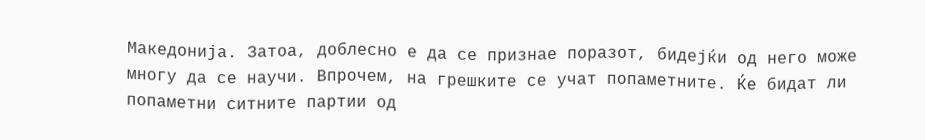Македонија. Затоа, доблесно е да се признае поразот, бидејќи од него може
многу да се научи. Впрочем, на грешките се учат попаметните. Ќе бидат ли
попаметни ситните партии од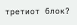третиот блок?